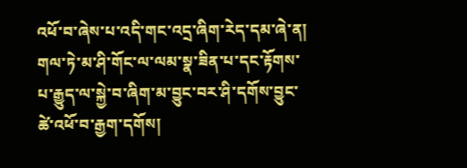འཕོ་བ་ཞེས་པ་འདི་གང་འདྲ་ཞིག་རེད་དམ་ཞེ་ན། གལ་ཏེ་མ་ཤི་གོང་ལ་ལམ་སྣ་ཟིན་པ་དང་རྟོགས་པ་རྒྱུད་ལ་སྐྱེ་བ་ཞིག་མ་བྱུང་བར་ཤི་དགོས་བྱུང་ཚེ་འཕོ་བ་རྒྱག་དགོས།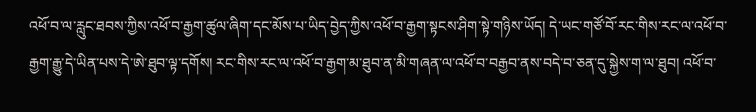འཕོ་བ་ལ་རླུང་ཐབས་ཀྱིས་འཕོ་བ་རྒྱག་ཚུལ་ཞིག་དང་མོས་པ་ཡིད་བྱེད་ཀྱིས་འཕོ་བ་རྒྱག་སྟངས་ཤིག་སྟེ་གཉིས་ཡོད། དེ་ཡང་གཙོ་བོ་རང་གིས་རང་ལ་འཕོ་བ་རྒྱག་རྒྱུ་དེ་ཡིན་པས་དེ་ཨེ་ཐུབ་ལྟ་དགོས། རང་གིས་རང་ལ་འཕོ་བ་རྒྱག་མ་ཐུབ་ན་མི་གཞན་ལ་འཕོ་བ་བརྒྱབ་ནས་བདེ་བ་ཅན་དུ་སྐྱེས་ག་ལ་ཐུབ། འཕོ་བ་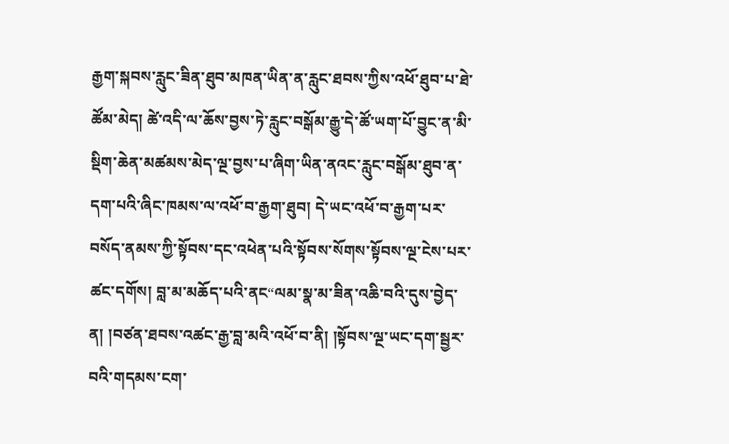རྒྱག་སྐབས་རླུང་ཟིན་ཐུབ་མཁན་ཡིན་ན་རླུང་ཐབས་ཀྱིས་འཕོ་ཐུབ་པ་ཐེ་ཚོམ་མེད། ཚེ་འདི་ལ་ཆོས་བྱས་ཏེ་རླུང་བསྒོམ་རྒྱུ་དེ་ཚོ་ཡག་པོ་བྱུང་ན་མི་སྡིག་ཆེན་མཚམས་མེད་ལྔ་བྱས་པ་ཞིག་ཡིན་ནའང་རླུང་བསྒོམ་ཐུབ་ན་དག་པའི་ཞིང་ཁམས་ལ་འཕོ་བ་རྒྱག་ཐུབ། དེ་ཡང་འཕོ་བ་རྒྱག་པར་བསོད་ནམས་ཀྱི་སྟོབས་དང་འཕེན་པའི་སྟོབས་སོགས་སྟོབས་ལྔ་ངེས་པར་ཚང་དགོས། བླ་མ་མཆོད་པའི་ནང“ལམ་སྣ་མ་ཟིན་འཆི་བའི་དུས་བྱེད་ན། །བཙན་ཐབས་འཚང་རྒྱ་བླ་མའི་འཕོ་བ་ནི། །སྟོབས་ལྔ་ཡང་དག་སྦྱར་བའི་གདམས་ངག་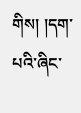གིས། །དག་པའི་ཞིང་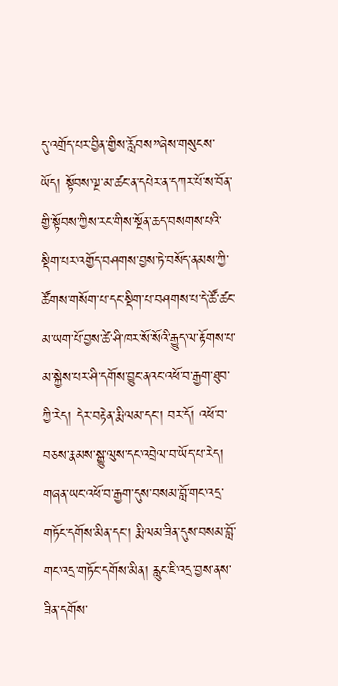དུ་འགྲོད་པར་བྱིན་གྱིས་རློབས”ཞེས་གསུངས་ཡོད། སྟོབས་ལྔ་མ་ཚང་ན་དཔེར་ན་དཀར་པོ་ས་བོན་གྱི་སྟོབས་ཀྱིས་རང་གིས་སྔོན་ཆད་བསགས་པའི་སྡིག་པར་འགྱོད་བཤགས་བྱས་ཏེ་བསོད་ནམས་ཀྱི་ཚོགས་གསོག་པ་དང་སྡིག་པ་བཤགས་པ་དེ་ཚོ་ཚང་མ་ཡག་པོ་བྱས་ཚེ་ཤི་ཁར་སོ་སོའི་རྒྱུད་ལ་རྟོགས་པ་མ་སྐྱེས་པར་ཤི་དགོས་བྱུང་ནའང་འཕོ་བ་རྒྱག་ཐུབ་ཀྱི་རེད། དེར་བརྟེན་རྨི་ལམ་དང་། བར་དོ། འཕོ་བ་བཅས་རྣམས་སྒྱུ་ལུས་དང་འབྲེལ་བ་ཡོད་པ་རེད། གཞན་ཡང་འཕོ་བ་རྒྱག་དུས་བསམ་བློ་གང་འདྲ་གཏོང་དགོས་མིན་དང་། རྨི་ལམ་ཟིན་དུས་བསམ་བློ་གང་འདྲ་གཏོང་དགོས་མིན། རླུང་ཇི་འདྲ་བྱས་ནས་ཟིན་དགོས་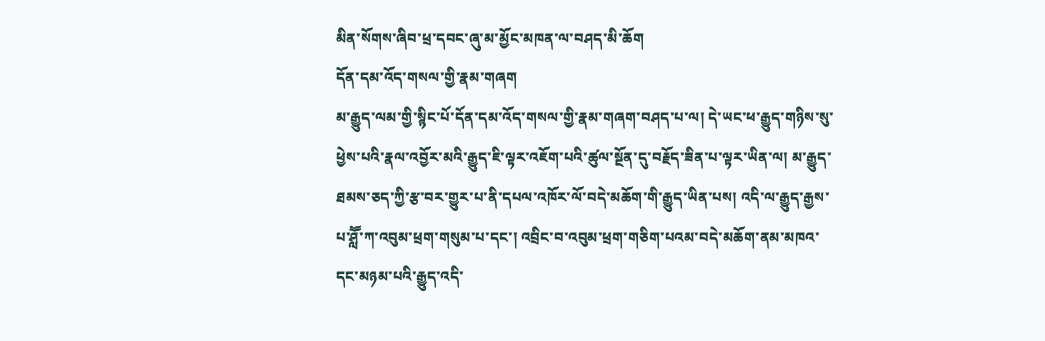མིན་སོགས་ཞིབ་ཕྲ་དབང་ཞུ་མ་མྱོང་མཁན་ལ་བཤད་མི་ཆོག
དོན་དམ་འོད་གསལ་གྱི་རྣམ་གཞག
མ་རྒྱུད་ལམ་གྱི་སྙིང་པོ་དོན་དམ་འོད་གསལ་གྱི་རྣམ་གཞག་བཤད་པ་ལ། དེ་ཡང་ཕ་རྒྱུད་གཉིས་སུ་ཕྱེས་པའི་རྣལ་འབྱོར་མའི་རྒྱུད་ཇི་ལྟར་འཇོག་པའི་ཚུལ་སྔོན་དུ་བརྗོད་ཟིན་པ་ལྟར་ཡིན་ལ། མ་རྒྱུད་ཐམས་ཅད་ཀྱི་རྩ་བར་གྱུར་པ་ནི་དཔལ་འཁོར་ལོ་བདེ་མཆོག་གི་རྒྱུད་ཡིན་པས། འདི་ལ་རྒྱུད་རྒྱས་པ་ཤླཽ་ཀ་འབུམ་ཕྲག་གསུམ་པ་དང་། འབྲིང་བ་འབུམ་ཕྲག་གཅིག་པའམ་བདེ་མཆོག་ནམ་མཁའ་དང་མཉམ་པའི་རྒྱུད་འདི་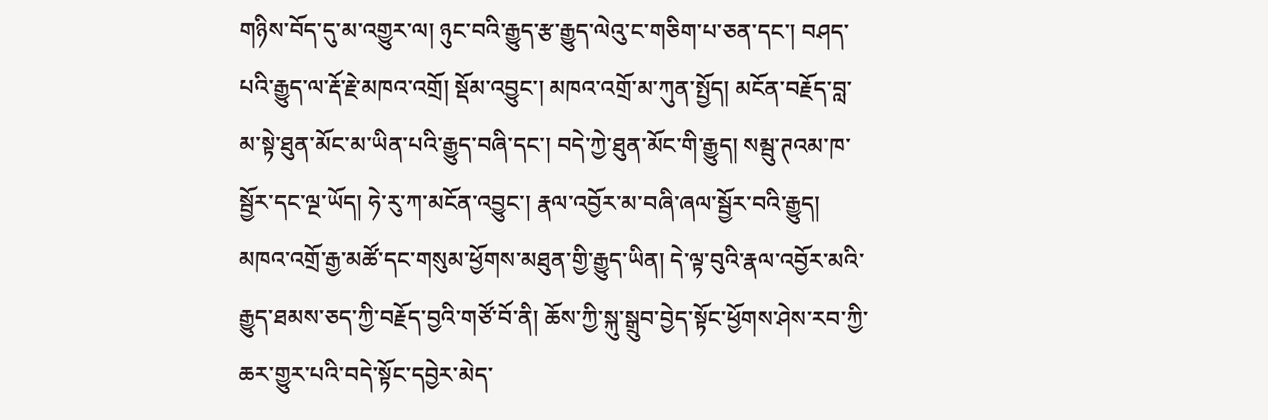གཉིས་བོད་དུ་མ་འགྱུར་ལ། ཉུང་བའི་རྒྱུད་རྩ་རྒྱུད་ལེའུ་ང་གཅིག་པ་ཅན་དང་། བཤད་པའི་རྒྱུད་ལ་རྡོ་རྗེ་མཁའ་འགྲོ། སྡོམ་འབྱུང་། མཁའ་འགྲོ་མ་ཀུན་སྤྱོད། མངོན་བརྗོད་བླ་མ་སྟེ་ཐུན་མོང་མ་ཡིན་པའི་རྒྱུད་བཞི་དང་། བདེ་ཀྱེ་ཐུན་མོང་གི་རྒྱུད། སམྦུ་ཊའམ་ཁ་སྦྱོར་དང་ལྔ་ཡོད། ཧེ་རུ་ཀ་མངོན་འབྱུང་། རྣལ་འབྱོར་མ་བཞི་ཞལ་སྦྱོར་བའི་རྒྱུད། མཁའ་འགྲོ་རྒྱ་མཚོ་དང་གསུམ་ཕྱོགས་མཐུན་གྱི་རྒྱུད་ཡིན། དེ་ལྟ་བུའི་རྣལ་འབྱོར་མའི་རྒྱུད་ཐམས་ཅད་ཀྱི་བརྗོད་བྱའི་གཙོ་བོ་ནི། ཆོས་ཀྱི་སྐུ་སྒྲུབ་བྱེད་སྟོང་ཕྱོགས་ཤེས་རབ་ཀྱི་ཆར་གྱུར་པའི་བདེ་སྟོང་དབྱེར་མེད་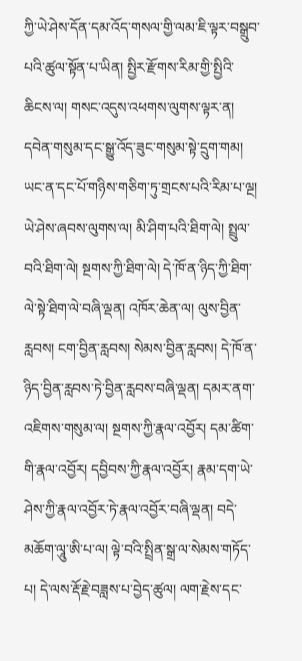ཀྱི་ཡེ་ཤེས་དོན་དམ་འོད་གསལ་གྱི་ལམ་ཇི་ལྟར་བསྒྲུབ་པའི་ཚུལ་སྟོན་པ་ཡིན། སྤྱིར་རྫོགས་རིམ་གྱི་སྤྱིའི་ཆིངས་ལ། གསང་འདུས་འཕགས་ལུགས་ལྟར་ན། དབེན་གསུམ་དང་སྒྱུ་འོད་ཟུང་གསུམ་སྟེ་དྲུག་གམ། ཡང་ན་དང་པོ་གཉིས་གཅིག་ཏུ་གྲངས་པའི་རིམ་པ་ལྔ། ཡེ་ཤེས་ཞབས་ལུགས་ལ། མི་ཤིག་པའི་ཐིག་ལེ། སྤྲུལ་བའི་ཐིག་ལེ། སྔགས་ཀྱི་ཐིག་ལེ། དེ་ཁོ་ན་ཉིད་ཀྱི་ཐིག་ལེ་སྟེ་ཐིག་ལེ་བཞི་ལྡན། འཁོར་ཆེན་ལ། ལུས་བྱིན་རླབས། ངག་བྱིན་རླབས། སེམས་བྱིན་རླབས། དེ་ཁོ་ན་ཉིད་བྱིན་རླབས་ཏེ་བྱིན་རླབས་བཞི་ལྡན། དམར་ནག་འཇིགས་གསུམ་ལ། སྔགས་ཀྱི་རྣལ་འབྱོར། དམ་ཚིག་གི་རྣལ་འབྱོར། དབྱིབས་ཀྱི་རྣལ་འབྱོར། རྣམ་དག་ཡེ་ཤེས་ཀྱི་རྣལ་འབྱོར་ཏེ་རྣལ་འབྱོར་བཞི་ལྡན། བདེ་མཆོག་ལཱུ་ཨི་པ་ལ། ལྟེ་བའི་སྤྲིན་སྒྲ་ལ་སེམས་གཏོད་པ། དེ་ལས་རྡོ་རྗེ་བཟླས་པ་བྱེད་ཚུལ། ལག་རྗེས་དང་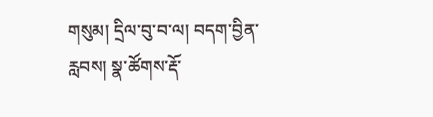གསུམ། དྲིལ་བུ་བ་ལ། བདག་བྱིན་རླབས། སྣ་ཚོགས་རྡོ་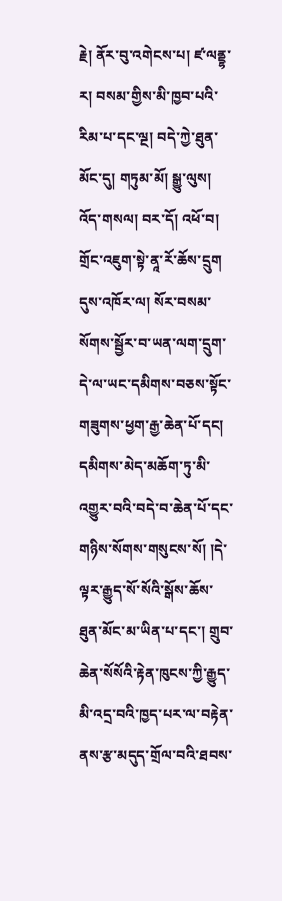རྗེ། ནོར་བུ་འགེངས་པ། ཛ་ལནྡྷ་ར། བསམ་གྱིས་མི་ཁྱབ་པའི་རིམ་པ་དང་ལྔ། བདེ་ཀྱེ་ཐུན་མོང་དུ། གཏུམ་མོ། སྒྱུ་ལུས། འོད་གསལ། བར་དོ། འཕོ་བ། གྲོང་འཇུག་སྟེ་ནཱ་རོ་ཆོས་དྲུག དུས་འཁོར་ལ། སོར་བསམ་སོགས་སྦྱོར་བ་ཡན་ལག་དྲུག་དེ་ལ་ཡང་དམིགས་བཅས་སྟོང་གཟུགས་ཕྱག་རྒྱ་ཆེན་པོ་དང། དམིགས་མེད་མཆོག་ཏུ་མི་འགྱུར་བའི་བདེ་བ་ཆེན་པོ་དང་གཉིས་སོགས་གསུངས་སོ། །དེ་ལྟར་རྒྱུད་སོ་སོའི་སྒོས་ཆོས་ཐུན་མོང་མ་ཡིན་པ་དང་། གྲུབ་ཆེན་སོསོའི་རྟེན་ཁུངས་ཀྱི་རྒྱུད་མི་འདྲ་བའི་ཁྱད་པར་ལ་བརྟེན་ནས་རྩ་མདུད་གྲོལ་བའི་ཐབས་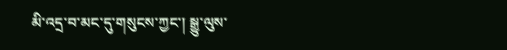མི་འདྲ་བ་མང་དུ་གསུངས་ཀྱང་། སྒྱུ་ལུས་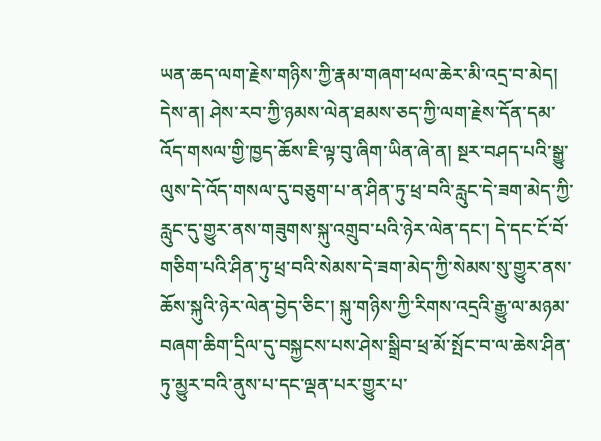ཡན་ཆད་ལག་རྗེས་གཉིས་ཀྱི་རྣམ་གཞག་ཕལ་ཆེར་མི་འདྲ་བ་མེད།
དེས་ན། ཤེས་རབ་ཀྱི་ཉམས་ལེན་ཐམས་ཅད་ཀྱི་ལག་རྗེས་དོན་དམ་འོད་གསལ་གྱི་ཁྱད་ཆོས་ཇི་ལྟ་བུ་ཞིག་ཡིན་ཞེ་ན། སྔར་བཤད་པའི་སྒྱུ་ལུས་དེ་འོད་གསལ་དུ་བཅུག་པ་ན་ཤིན་ཏུ་ཕྲ་བའི་རླུང་དེ་ཟག་མེད་ཀྱི་རླུང་དུ་གྱུར་ནས་གཟུགས་སྐུ་འགྲུབ་པའི་ཉེར་ལེན་དང་། དེ་དང་ངོ་བོ་གཅིག་པའི་ཤིན་ཏུ་ཕྲ་བའི་སེམས་དེ་ཟག་མེད་ཀྱི་སེམས་སུ་གྱུར་ནས་ཆོས་སྐུའི་ཉེར་ལེན་བྱེད་ཅིང་། སྐུ་གཉིས་ཀྱི་རིགས་འདྲའི་རྒྱུ་ལ་མཉམ་བཞག་ཆིག་དྲིལ་དུ་བསྐྱངས་པས་ཤེས་སྒྲིབ་ཕྲ་མོ་སྤོང་བ་ལ་ཆེས་ཤིན་ཏུ་མྱུར་བའི་ནུས་པ་དང་ལྡན་པར་གྱུར་པ་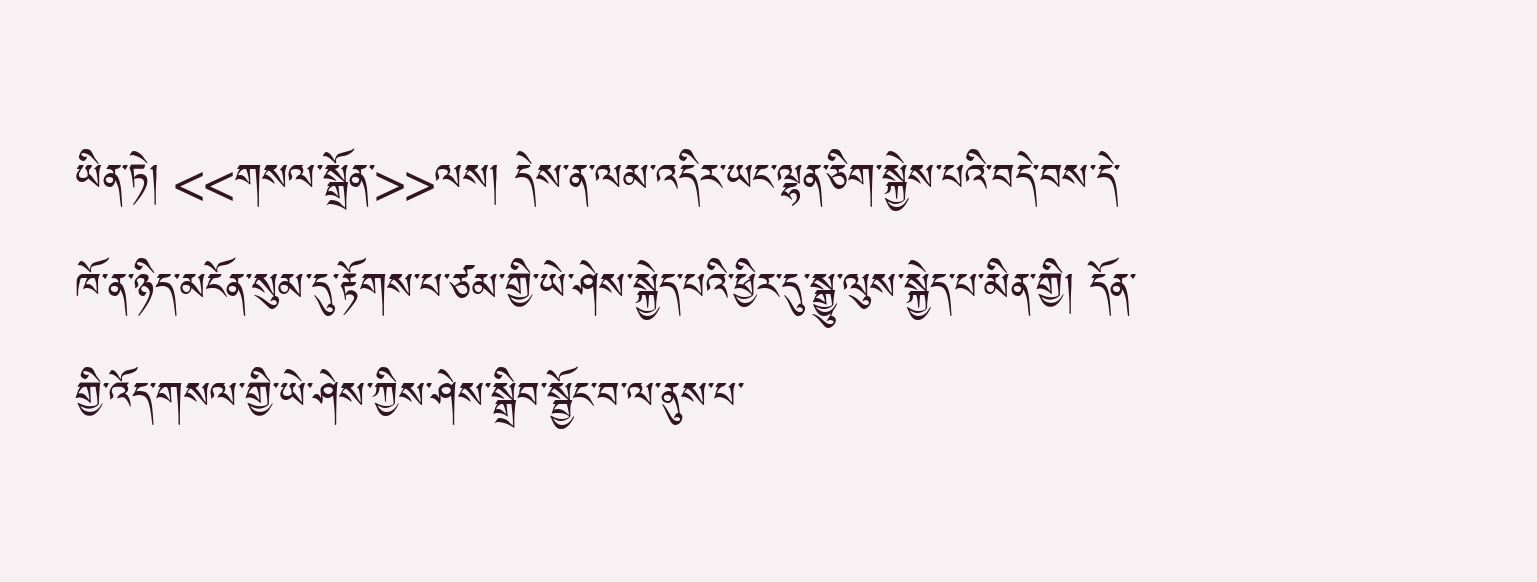ཡིན་ཏེ། <<གསལ་སྒྲོན་>>ལས། དེས་ན་ལམ་འདིར་ཡང་ལྷན་ཅིག་སྐྱེས་པའི་བདེ་བས་དེ་ཁོ་ན་ཉིད་མངོན་སུམ་དུ་རྟོགས་པ་ཙམ་གྱི་ཡེ་ཤེས་སྐྱེད་པའི་ཕྱིར་དུ་སྒྱུ་ལུས་སྐྱེད་པ་མིན་གྱི། དོན་གྱི་འོད་གསལ་གྱི་ཡེ་ཤེས་ཀྱིས་ཤེས་སྒྲིབ་སྦྱོང་བ་ལ་ནུས་པ་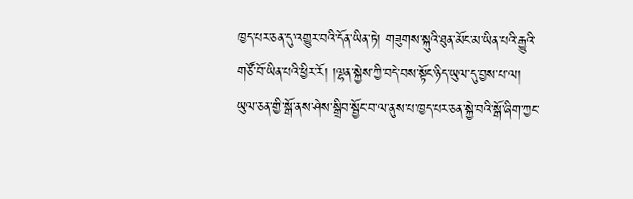ཁྱད་པར་ཅན་དུ་འགྱུར་བའི་དོན་ཡིན་ཏེ། གཟུགས་སྐུའི་ཐུན་མོང་མ་ཡིན་པའི་རྒྱུའི་གཙོ་བོ་ཡིན་པའི་ཕྱིར་རོ། །ལྷན་སྐྱེས་ཀྱི་བདེ་བས་སྟོང་ཉིད་ཡུལ་དུ་བྱས་པ་ལ། ཡུལ་ཅན་གྱི་སྒོ་ནས་ཤེས་སྒྲིབ་སྦྱོང་བ་ལ་ནུས་པ་ཁྱད་པར་ཅན་སྐྱེ་བའི་སྒོ་ཞིག་ཀྱང་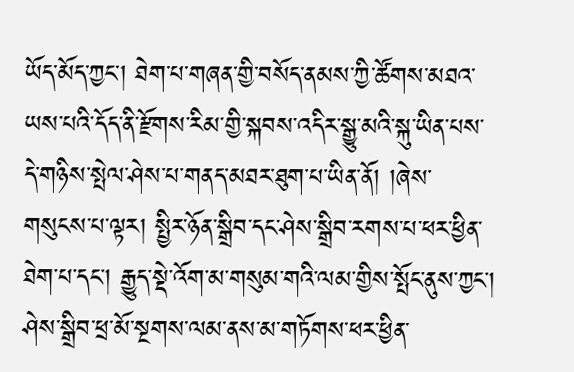ཡོད་མོད་ཀྱང་། ཐེག་པ་གཞན་གྱི་བསོད་ནམས་ཀྱི་ཚོགས་མཐའ་ཡས་པའི་དོད་ནི་རྫོགས་རིམ་གྱི་སྐབས་འདིར་སྒྱུ་མའི་སྐུ་ཡིན་པས་དེ་གཉིས་སྤེལ་ཤེས་པ་གནད་མཐར་ཐུག་པ་ཡིན་ནོ། །ཞེས་གསུངས་པ་ལྟར། སྤྱིར་ཉོན་སྒྲིབ་དང་ཤེས་སྒྲིབ་རགས་པ་ཕར་ཕྱིན་ཐེག་པ་དང་། རྒྱུད་སྡེ་འོག་མ་གསུམ་གའི་ལམ་གྱིས་སྤོང་ནུས་ཀྱང་། ཤེས་སྒྲིབ་ཕྲ་མོ་སྔགས་ལམ་ནས་མ་གཏོགས་ཕར་ཕྱིན་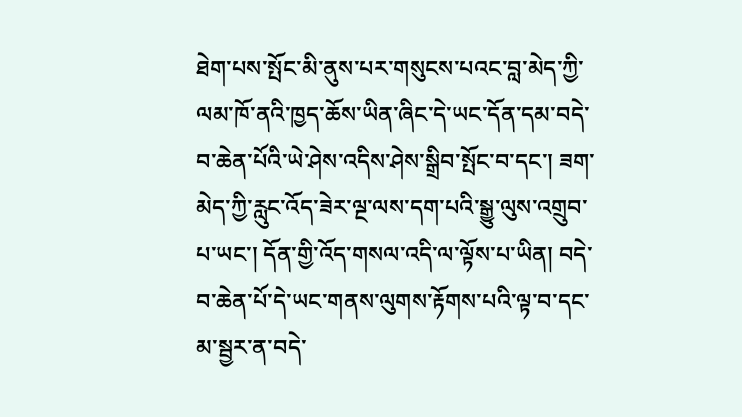ཐེག་པས་སྤོང་མི་ནུས་པར་གསུངས་པའང་བླ་མེད་ཀྱི་ལམ་ཁོ་ནའི་ཁྱད་ཆོས་ཡིན་ཞིང་དེ་ཡང་དོན་དམ་བདེ་བ་ཆེན་པོའི་ཡེ་ཤེས་འདིས་ཤེས་སྒྲིབ་སྤོང་བ་དང་། ཟག་མེད་ཀྱི་རླུང་འོད་ཟེར་ལྔ་ལས་དག་པའི་སྒྱུ་ལུས་འགྲུབ་པ་ཡང་། དོན་གྱི་འོད་གསལ་འདི་ལ་ལྟོས་པ་ཡིན། བདེ་བ་ཆེན་པོ་དེ་ཡང་གནས་ལུགས་རྟོགས་པའི་ལྟ་བ་དང་མ་སྦྱར་ན་བདེ་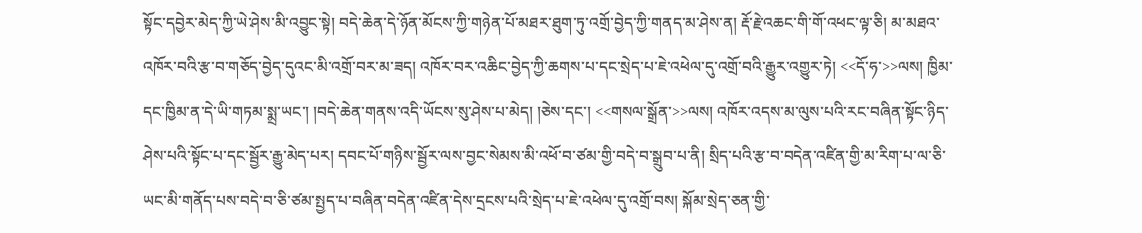སྟོང་དབྱེར་མེད་ཀྱི་ཡེ་ཤེས་མི་འབྱུང་སྟེ། བདེ་ཆེན་དེ་ཉོན་མོངས་ཀྱི་གཉེན་པོ་མཐར་ཐུག་ཏུ་འགྲོ་བྱེད་ཀྱི་གནད་མ་ཤེས་ན། རྡོ་རྗེ་འཆང་གི་གོ་འཕང་ལྟ་ཅི། མ་མཐའ་འཁོར་བའི་རྩ་བ་གཅོད་བྱེད་དུའང་མི་འགྲོ་བར་མ་ཟད། འཁོར་བར་འཆིང་བྱེད་ཀྱི་ཆགས་པ་དང་སྲེད་པ་ཇེ་འཕེལ་དུ་འགྲོ་བའི་རྒྱུར་འགྱུར་ཏེ། <<དོ་ཧ་>>ལས། ཁྱིམ་དང་ཁྱིམ་ན་དེ་ཡི་གཏམ་སྨྲ་ཡང་། །བདེ་ཆེན་གནས་འདི་ཡོངས་སུ་ཤེས་པ་མེད། །ཅེས་དང་། <<གསལ་སྒྲོན་>>ལས། འཁོར་འདས་མ་ལུས་པའི་རང་བཞིན་སྟོང་ཉིད་ཤེས་པའི་སྟོང་པ་དང་སྦྱོར་རྒྱུ་མེད་པར། དབང་པོ་གཉིས་སྦྱོར་ལས་བྱང་སེམས་མི་འཕོ་བ་ཙམ་གྱི་བདེ་བ་སྒྲུབ་པ་ནི། སྲིད་པའི་རྩ་བ་བདེན་འཛིན་གྱི་མ་རིག་པ་ལ་ཅི་ཡང་མི་གནོད་པས་བདེ་བ་ཅི་ཙམ་སྤྱད་པ་བཞིན་བདེན་འཛིན་དེས་དྲངས་པའི་སྲེད་པ་ཇེ་འཕེལ་དུ་འགྲོ་བས། སྐོམ་སྲེད་ཅན་གྱི་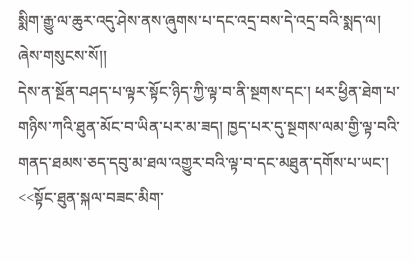སྨིག་རྒྱུ་ལ་ཆུར་འདུ་ཤེས་ནས་ཞུགས་པ་དང་འདྲ་བས་དེ་འདྲ་བའི་སྨད་ལ། ཞེས་གསུངས་སོ།།
དེས་ན་སྔོན་བཤད་པ་ལྟར་སྟོང་ཉིད་ཀྱི་ལྟ་བ་ནི་སྔགས་དང་། ཕར་ཕྱིན་ཐེག་པ་གཉིས་ཀའི་ཐུན་མོང་བ་ཡིན་པར་མ་ཟད། ཁྱད་པར་དུ་སྔགས་ལམ་གྱི་ལྟ་བའི་གནད་ཐམས་ཅད་དབུ་མ་ཐལ་འགྱུར་བའི་ལྟ་བ་དང་མཐུན་དགོས་པ་ཡང་། <<སྟོང་ཐུན་སྐལ་བཟང་མིག་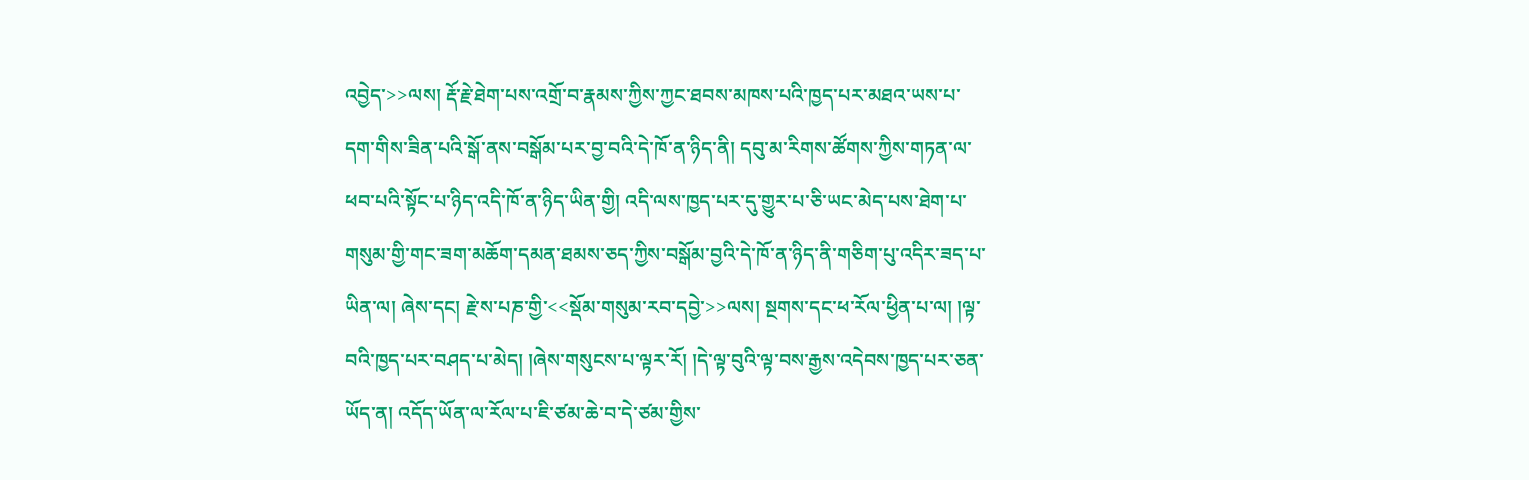འབྱེད་>>ལས། རྡོ་རྗེ་ཐེག་པས་འགྲོ་བ་རྣམས་ཀྱིས་ཀྱང་ཐབས་མཁས་པའི་ཁྱད་པར་མཐའ་ཡས་པ་དག་གིས་ཟིན་པའི་སྒོ་ནས་བསྒོམ་པར་བྱ་བའི་དེ་ཁོ་ན་ཉིད་ནི། དབུ་མ་རིགས་ཚོགས་ཀྱིས་གཏན་ལ་ཕབ་པའི་སྟོང་པ་ཉིད་འདི་ཁོ་ན་ཉིད་ཡིན་གྱི། འདི་ལས་ཁྱད་པར་དུ་གྱུར་པ་ཅི་ཡང་མེད་པས་ཐེག་པ་གསུམ་གྱི་གང་ཟག་མཆོག་དམན་ཐམས་ཅད་ཀྱིས་བསྒོམ་བྱའི་དེ་ཁོ་ན་ཉིད་ནི་གཅིག་པུ་འདིར་ཟད་པ་ཡིན་ལ། ཞེས་དང། རྗེ་ས་པཎ་གྱི་<<སྡོམ་གསུམ་རབ་དབྱེ་>>ལས། སྔགས་དང་ཕ་རོལ་ཕྱིན་པ་ལ། །ལྟ་བའི་ཁྱད་པར་བཤད་པ་མེད། །ཞེས་གསུངས་པ་ལྟར་རོ། །དེ་ལྟ་བུའི་ལྟ་བས་རྒྱས་འདེབས་ཁྱད་པར་ཅན་ཡོད་ན། འདོད་ཡོན་ལ་རོལ་པ་ཇི་ཙམ་ཆེ་བ་དེ་ཙམ་གྱིས་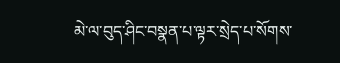མེ་ལ་བུད་ཤིང་བསྣན་པ་ལྟར་སྲེད་པ་སོགས་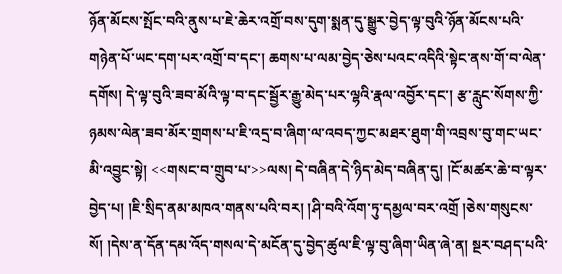ཉོན་མོངས་སྤོང་བའི་ནུས་པ་ཇེ་ཆེར་འགྲོ་བས་དུག་སྨན་དུ་སྒྱུར་བྱེད་ལྟ་བུའི་ཉོན་མོངས་པའི་གཉེན་པོ་ཡང་དག་པར་འགྲོ་བ་དང་། ཆགས་པ་ལམ་བྱེད་ཅེས་པའང་འདིའི་སྟེང་ནས་གོ་བ་ལེན་དགོས། དེ་ལྟ་བུའི་ཟབ་མོའི་ལྟ་བ་དང་སྦྱོར་རྒྱུ་མེད་པར་ལྷའི་རྣལ་འབྱོར་དང་། རྩ་རླུང་སོགས་ཀྱི་ཉམས་ལེན་ཟབ་མོར་གྲགས་པ་ཇི་འདྲ་བ་ཞིག་ལ་འབད་ཀྱང་མཐར་ཐུག་གི་འབྲས་བུ་གང་ཡང་མི་འབྱུང་སྟེ། <<གསང་བ་གྲུབ་པ་>>ལས། དེ་བཞིན་དེ་ཉིད་མེད་བཞིན་དུ། །ངོ་མཚར་ཆེ་བ་ལྟར་བྱེད་པ། །ཇི་སྲིད་ནམ་མཁའ་གནས་པའི་བར། །ཤི་བའི་འོག་ཏུ་དམྱལ་བར་འགྲོ །ཅེས་གསུངས་སོ། །དེས་ན་དོན་དམ་འོད་གསལ་དེ་མངོན་དུ་བྱེད་ཚུལ་ཇི་ལྟ་བུ་ཞིག་ཡིན་ཞེ་ན། སྔར་བཤད་པའི་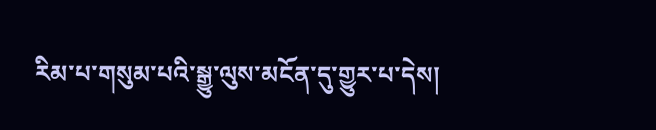རིམ་པ་གསུམ་པའི་སྒྱུ་ལུས་མངོན་དུ་གྱུར་པ་དེས།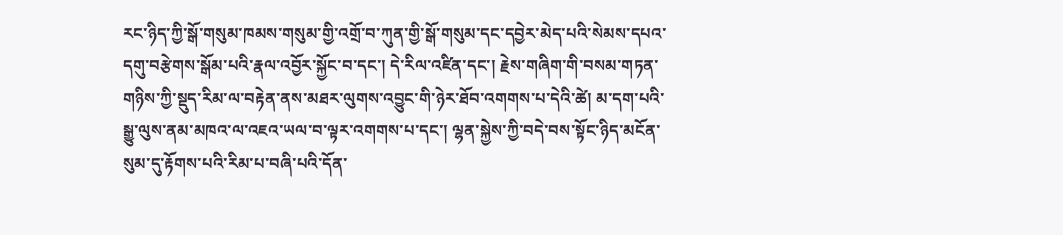རང་ཉིད་ཀྱི་སྒོ་གསུམ་ཁམས་གསུམ་གྱི་འགྲོ་བ་ཀུན་གྱི་སྒོ་གསུམ་དང་དབྱེར་མེད་པའི་སེམས་དཔའ་དགུ་བརྩེགས་སྒོམ་པའི་རྣལ་འབྱོར་སྐྱོང་བ་དང་། དེ་རིལ་འཛིན་དང་། རྗེས་གཞིག་གི་བསམ་གཏན་གཉིས་ཀྱི་སྡུད་རིམ་ལ་བརྟེན་ནས་མཐར་ལུགས་འབྱུང་གི་ཉེར་ཐོབ་འགགས་པ་དེའི་ཚེ། མ་དག་པའི་སྒྱུ་ལུས་ནམ་མཁའ་ལ་འཇའ་ཡལ་བ་ལྟར་འགགས་པ་དང་། ལྷན་སྐྱེས་ཀྱི་བདེ་བས་སྟོང་ཉིད་མངོན་སུམ་དུ་རྟོགས་པའི་རིམ་པ་བཞི་པའི་དོན་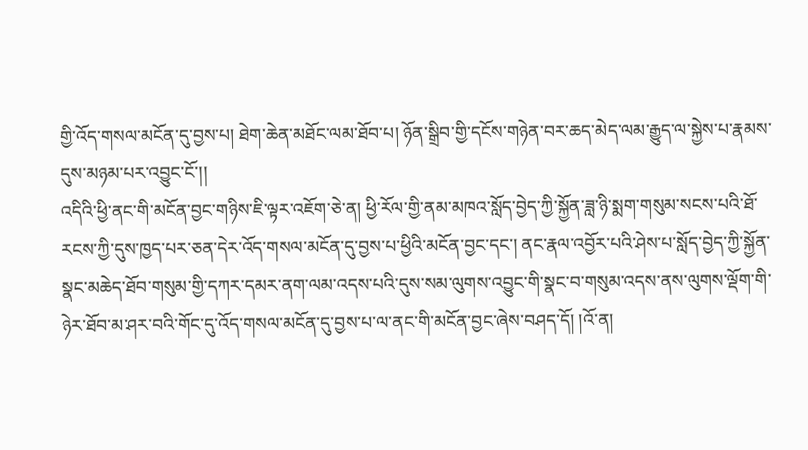གྱི་འོད་གསལ་མངོན་དུ་བྱས་པ། ཐེག་ཆེན་མཐོང་ལམ་ཐོབ་པ། ཉོན་སྒྲིབ་གྱི་དངོས་གཉེན་བར་ཆད་མེད་ལམ་རྒྱུད་ལ་སྐྱེས་པ་རྣམས་དུས་མཉམ་པར་འབྱུང་ངོ་།།
འདིའི་ཕྱི་ནང་གི་མངོན་བྱང་གཉིས་ཇི་ལྟར་འཇོག་ཅེ་ན། ཕྱི་རོལ་གྱི་ནམ་མཁའ་སློད་བྱེད་ཀྱི་སྐྱོན་ཟླ་ཉི་སྨག་གསུམ་སངས་པའི་ཐོ་རངས་ཀྱི་དུས་ཁྱད་པར་ཅན་དེར་འོད་གསལ་མངོན་དུ་བྱས་པ་ཕྱིའི་མངོན་བྱང་དང་། ནང་རྣལ་འབྱོར་པའི་ཤེས་པ་སློད་བྱེད་ཀྱི་སྐྱོན་སྣང་མཆེད་ཐོབ་གསུམ་གྱི་དཀར་དམར་ནག་ལམ་འདས་པའི་དུས་སམ་ལུགས་འབྱུང་གི་སྣང་བ་གསུམ་འདས་ནས་ལུགས་ལྡོག་གི་ཉེར་ཐོབ་མ་ཤར་བའི་གོང་དུ་འོད་གསལ་མངོན་དུ་བྱས་པ་ལ་ནང་གི་མངོན་བྱང་ཞེས་བཤད་དོ། །འོ་ན།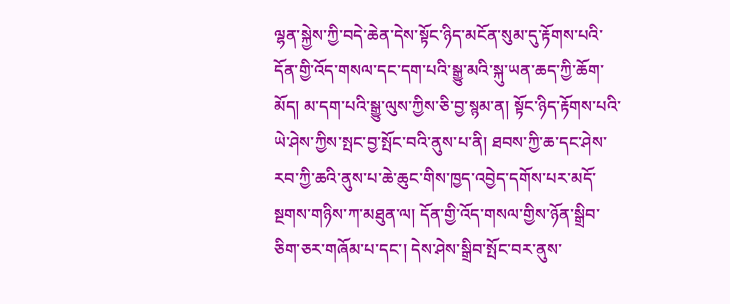ལྷན་སྐྱེས་ཀྱི་བདེ་ཆེན་དེས་སྟོང་ཉིད་མངོན་སུམ་དུ་རྟོགས་པའི་དོན་གྱི་འོད་གསལ་དང་དག་པའི་སྒྱུ་མའི་སྐུ་ཡན་ཆད་ཀྱི་ཆོག་མོད། མ་དག་པའི་སྒྱུ་ལུས་ཀྱིས་ཅི་བྱ་སྙམ་ན། སྟོང་ཉིད་རྟོགས་པའི་ཡེ་ཤེས་ཀྱིས་སྤང་བྱ་སྤོང་བའི་ནུས་པ་ནི། ཐབས་ཀྱི་ཆ་དང་ཤེས་རབ་ཀྱི་ཆའི་ནུས་པ་ཆེ་ཆུང་གིས་ཁྱད་འབྱེད་དགོས་པར་མདོ་སྔགས་གཉིས་ཀ་མཐུན་ལ། དོན་གྱི་འོད་གསལ་གྱིས་ཉོན་སྒྲིབ་ཅིག་ཅར་གཞོམ་པ་དང་། དེས་ཤེས་སྒྲིབ་སྤོང་བར་ནུས་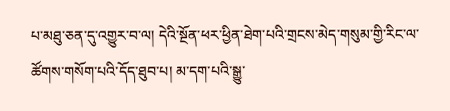པ་མཐུ་ཅན་དུ་འགྱུར་བ་ལ། དེའི་སྔོན་ཕར་ཕྱིན་ཐེག་པའི་གྲངས་མེད་གསུམ་གྱི་རིང་ལ་ཚོགས་གསོག་པའི་དོད་ཐུབ་པ། མ་དག་པའི་སྒྱུ་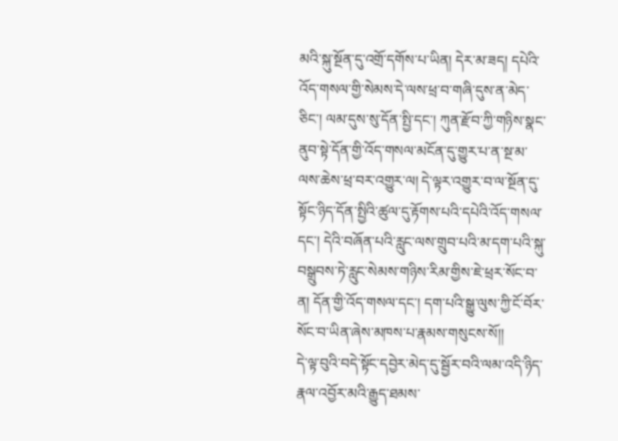མའི་སྐུ་སྔོན་དུ་འགྲོ་དགོས་པ་ཡིན། དེར་མ་ཟད། དཔེའི་འོད་གསལ་གྱི་སེམས་དེ་ལས་ཕྲ་བ་གཞི་དུས་ན་མེད་ཅིང་། ལམ་དུས་སུ་དོན་སྤྱི་དང་། ཀུན་རྫོབ་ཀྱི་གཉིས་སྣང་ནུབ་སྟེ་དོན་གྱི་འོད་གསལ་མངོན་དུ་གྱུར་པ་ན་སྔ་མ་ལས་ཆེས་ཕྲ་བར་འགྱུར་ལ། དེ་ལྟར་འགྱུར་བ་ལ་སྔོན་དུ་སྟོང་ཉིད་དོན་སྤྱིའི་ཚུལ་དུ་རྟོགས་པའི་དཔེའི་འོད་གསལ་དང་། དེའི་བཞོན་པའི་རླུང་ལས་གྲུབ་པའི་མ་དག་པའི་སྐུ་བསྒྲུབས་ཏེ་རླུང་སེམས་གཉིས་རིམ་གྱིས་ཇེ་ཕྲར་སོང་བ་ན། དོན་གྱི་འོད་གསལ་དང་། དག་པའི་སྒྱུ་ལུས་ཀྱི་ངོ་བོར་སོང་བ་ཡིན་ཞེས་མཁས་པ་རྣམས་གསུངས་སོ།།
དེ་ལྟ་བུའི་བདེ་སྟོང་དབྱེར་མེད་དུ་སྦྱོར་བའི་ལམ་འདི་ཉིད་རྣལ་འབྱོར་མའི་རྒྱུད་ཐམས་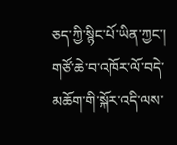ཅད་ཀྱི་སྙིང་པོ་ཡིན་ཀྱང་། གཙོ་ཆེ་བ་འཁོར་ལོ་བདེ་མཆོག་གི་སྐོར་འདི་ལས་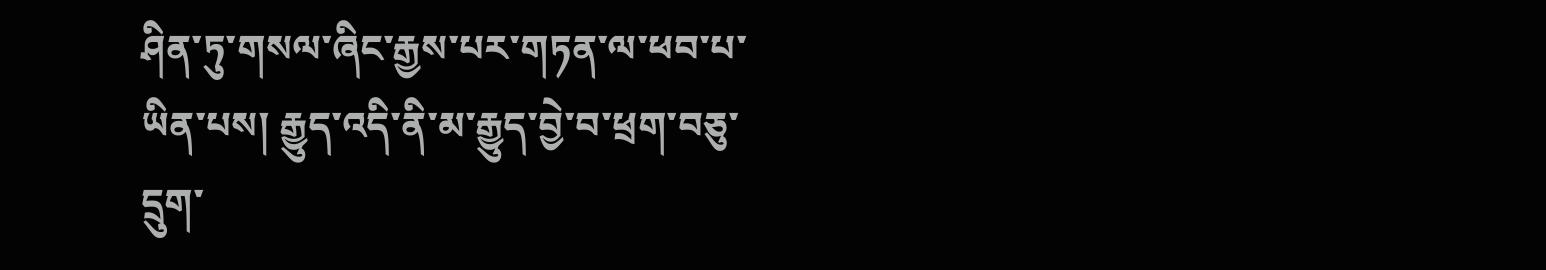ཤིན་ཏུ་གསལ་ཞིང་རྒྱས་པར་གཏན་ལ་ཕབ་པ་ཡིན་པས། རྒྱུད་འདི་ནི་མ་རྒྱུད་བྱེ་བ་ཕྲག་བཅུ་དྲུག་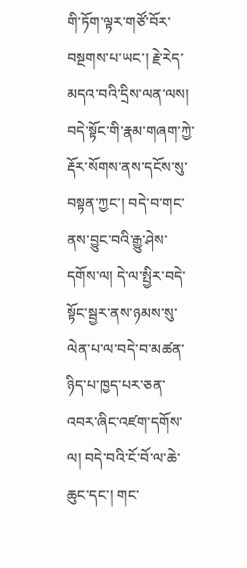གི་ཏོག་ལྟར་གཙོ་བོར་བསྔགས་པ་ཡང་། རྗེ་རེད་མདའ་བའི་དྲིས་ལན་ལས། བདེ་སྟོང་གི་རྣམ་གཞག་ཀྱེ་རྡོར་སོགས་ནས་དངོས་སུ་བསྟན་ཀྱང་། བདེ་བ་གང་ནས་བྱུང་བའི་རྒྱུ་ཤེས་དགོས་ལ། དེ་ལ་སྤྱིར་བདེ་སྟོང་སྦྱར་ནས་ཉམས་སུ་ལེན་པ་ལ་བདེ་བ་མཚན་ཉིད་པ་ཁྱད་པར་ཅན་འབར་ཞིང་འཛག་དགོས་ལ། བདེ་བའི་ངོ་བོ་ལ་ཆེ་ཆུང་དང་། གང་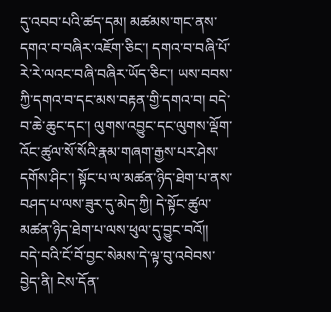དུ་འབབ་པའི་ཚད་དམ། མཚམས་གང་ནས་དགའ་བ་བཞིར་འཇོག་ཅིང་། དགའ་བ་བཞི་པོ་རེ་རེ་ལའང་བཞི་བཞིར་ཡོད་ཅིང་། ཡས་བབས་ཀྱི་དགའ་བ་དང་མས་བརྟན་གྱི་དགའ་བ། བདེ་བ་ཆེ་ཆུང་དང་། ལུགས་འབྱུང་དང་ལུགས་ལྡོག་འོང་ཚུལ་སོ་སོའི་རྣམ་གཞག་རྒྱས་པར་ཤེས་དགོས་ཤིང་། སྟོང་པ་ལ་མཚན་ཉིད་ཐེག་པ་ནས་བཤད་པ་ལས་ཟུར་དུ་མེད་ཀྱི། དེ་སྟོང་ཚུལ་མཚན་ཉིད་ཐེག་པ་ལས་ཕུལ་དུ་བྱུང་བའོ།།
བདེ་བའི་ངོ་བོ་བྱང་སེམས་དེ་ལྟ་བུ་འབེབས་བྱེད་ནི། ངེས་དོན་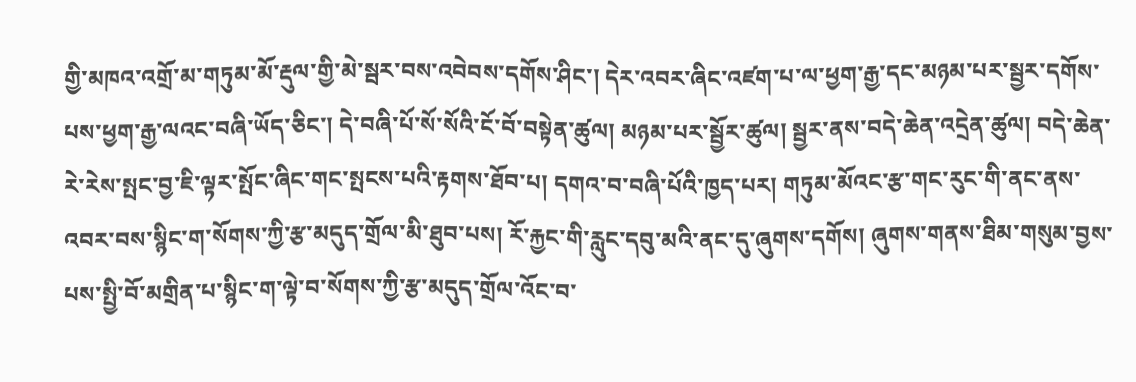གྱི་མཁའ་འགྲོ་མ་གཏུམ་མོ་རྡུལ་གྱི་མེ་སྦར་བས་འབེབས་དགོས་ཤིང་། དེར་འབར་ཞིང་འཛག་པ་ལ་ཕྱག་རྒྱ་དང་མཉམ་པར་སྦྱར་དགོས་པས་ཕྱག་རྒྱ་ལའང་བཞི་ཡོད་ཅིང་། དེ་བཞི་པོ་སོ་སོའི་ངོ་བོ་བསྟེན་ཚུལ། མཉམ་པར་སྦྱོར་ཚུལ། སྦྱར་ནས་བདེ་ཆེན་འདྲེན་ཚུལ། བདེ་ཆེན་རེ་རེས་སྤང་བྱ་ཇི་ལྟར་སྤོང་ཞིང་གང་སྤངས་པའི་རྟགས་ཐོབ་པ། དགའ་བ་བཞི་པོའི་ཁྱད་པར། གཏུམ་མོའང་རྩ་གང་རུང་གི་ནང་ནས་འབར་བས་སྙིང་ག་སོགས་ཀྱི་རྩ་མདུད་གྲོལ་མི་ཐུབ་པས། རོ་རྐྱང་གི་རླུང་དབུ་མའི་ནང་དུ་ཞུགས་དགོས། ཞུགས་གནས་ཐིམ་གསུམ་བྱས་པས་སྤྱི་བོ་མགྲིན་པ་སྙིང་ག་ལྟེ་བ་སོགས་ཀྱི་རྩ་མདུད་གྲོལ་འོང་བ་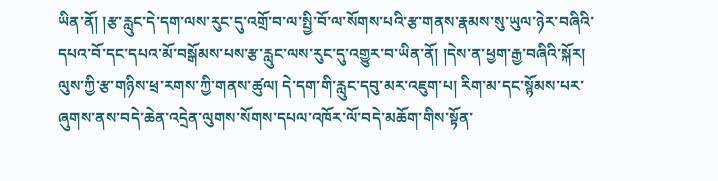ཡིན་ནོ། །རྩ་རླུང་དེ་དག་ལས་རུང་དུ་འགྲོ་བ་ལ་སྤྱི་བོ་ལ་སོགས་པའི་རྩ་གནས་རྣམས་སུ་ཡུལ་ཉེར་བཞིའི་དཔའ་བོ་དང་དཔའ་མོ་བསྒོམས་པས་རྩ་རླུང་ལས་རུང་དུ་འགྱུར་བ་ཡིན་ནོ། །དེས་ན་ཕྱག་རྒྱ་བཞིའི་སྐོར། ལུས་ཀྱི་རྩ་གཉིས་ཕྲ་རགས་ཀྱི་གནས་ཚུལ། དེ་དག་གི་རླུང་དབུ་མར་འཇུག་པ། རིག་མ་དང་སྙོམས་པར་ཞུགས་ནས་བདེ་ཆེན་འདྲེན་ལུགས་སོགས་དཔལ་འཁོར་ལོ་བདེ་མཆོག་གིས་སྟོན་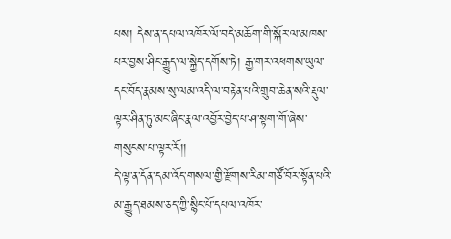པས། དེས་ན་དཔལ་འཁོར་ལོ་བདེ་མཆོག་གི་སྐོར་ལ་མཁས་པར་བྱས་ཤིང་རྒྱུད་ལ་སྐྱེད་དགོས་ཏེ། རྒྱ་གར་འཕགས་ཡུལ་དང་བོད་རྣམས་སུ་ལམ་འདི་ལ་བརྟེན་པའི་གྲུབ་ཆེན་སའི་རྡུལ་ལྟར་ཤིན་ཏུ་མང་ཞིང་རྣལ་འབྱོར་བྱེད་པ་ཤ་སྟག་གོ་ཞེས་གསུངས་པ་ལྟར་རོ།།
དེ་ལྟ་ན་དོན་དམ་འོད་གསལ་གྱི་རྫོགས་རིམ་གཙོ་བོར་སྟོན་པའི་མ་རྒྱུད་ཐམས་ཅད་ཀྱི་སྙིང་པོ་དཔལ་འཁོར་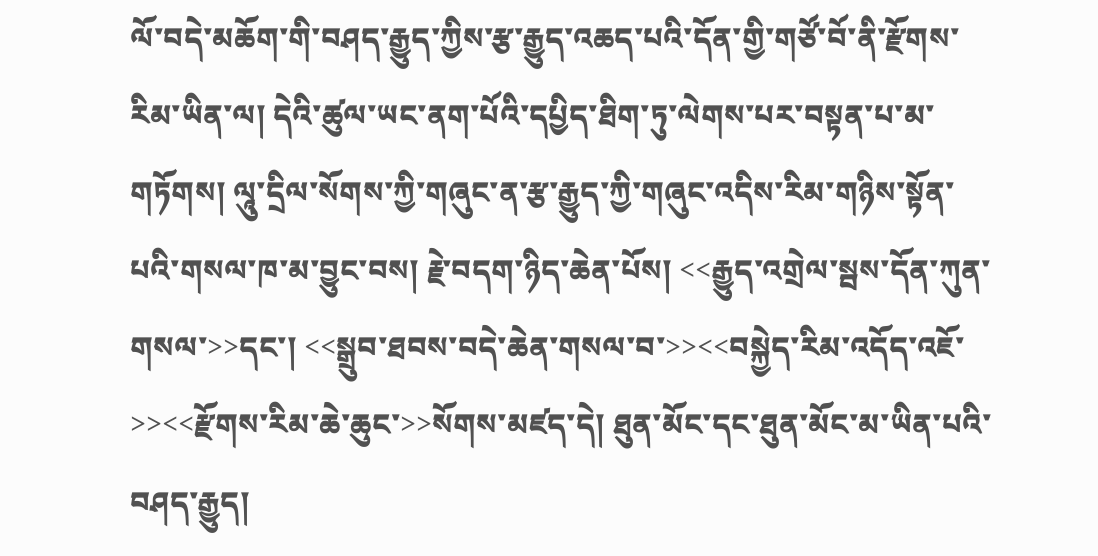ལོ་བདེ་མཆོག་གི་བཤད་རྒྱུད་ཀྱིས་རྩ་རྒྱུད་འཆད་པའི་དོན་གྱི་གཙོ་བོ་ནི་རྫོགས་རིམ་ཡིན་ལ། དེའི་ཚུལ་ཡང་ནག་པོའི་དཔྱིད་ཐིག་ཏུ་ལེགས་པར་བསྟན་པ་མ་གཏོགས། ལཱུ་དྲིལ་སོགས་ཀྱི་གཞུང་ན་རྩ་རྒྱུད་ཀྱི་གཞུང་འདིས་རིམ་གཉིས་སྟོན་པའི་གསལ་ཁ་མ་བྱུང་བས། རྗེ་བདག་ཉིད་ཆེན་པོས། <<རྒྱུད་འགྲེལ་སྦས་དོན་ཀུན་གསལ་>>དང་། <<སྒྲུབ་ཐབས་བདེ་ཆེན་གསལ་བ་>><<བསྐྱེད་རིམ་འདོད་འཇོ་>><<རྫོགས་རིམ་ཆེ་ཆུང་>>སོགས་མཛད་དེ། ཐུན་མོང་དང་ཐུན་མོང་མ་ཡིན་པའི་བཤད་རྒྱུད།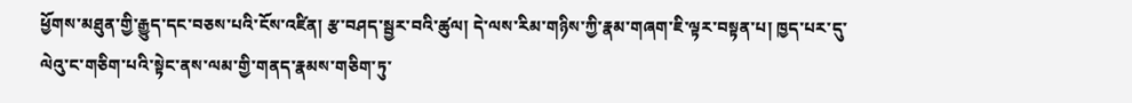ཕྱོགས་མཐུན་གྱི་རྒྱུད་དང་བཅས་པའི་ངོས་འཛིན། རྩ་བཤད་སྦྱར་བའི་ཚུལ། དེ་ལས་རིམ་གཉིས་ཀྱི་རྣམ་གཞག་ཇི་ལྟར་བསྟན་པ། ཁྱད་པར་དུ་ལེའུ་ང་གཅིག་པའི་སྟེང་ནས་ལམ་གྱི་གནད་རྣམས་གཅིག་ཏུ་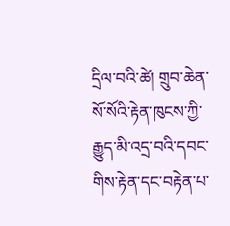དྲིལ་བའི་ཚེ། གྲུབ་ཆེན་སོ་སོའི་རྟེན་ཁུངས་ཀྱི་རྒྱུད་མི་འདྲ་བའི་དབང་གིས་རྟེན་དང་བརྟེན་པ་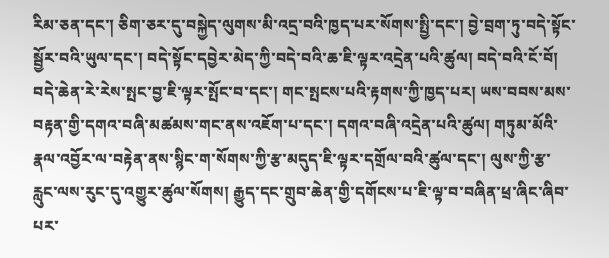རིམ་ཅན་དང་། ཅིག་ཅར་དུ་བསྐྱེད་ལུགས་མི་འདྲ་བའི་ཁྱད་པར་སོགས་སྤྱི་དང་། བྱེ་བྲག་ཏུ་བདེ་སྟོང་སྦྱོར་བའི་ཡུལ་དང་། བདེ་སྟོང་དབྱེར་མེད་ཀྱི་བདེ་བའི་ཆ་ཇི་ལྟར་འདྲེན་པའི་ཚུལ། བདེ་བའི་ངོ་བོ། བདེ་ཆེན་རེ་རེས་སྤང་བྱ་ཇི་ལྟར་སྤོང་བ་དང་། གང་སྤངས་པའི་རྟགས་ཀྱི་ཁྱད་པར། ཡས་བབས་མས་བརྟན་གྱི་དགའ་བཞི་མཚམས་གང་ནས་འཇོག་པ་དང་། དགའ་བཞི་འདྲེན་པའི་ཚུལ། གཏུམ་མོའི་རྣལ་འབྱོར་ལ་བརྟེན་ནས་སྙིང་ག་སོགས་ཀྱི་རྩ་མདུད་ཇི་ལྟར་དགྲོལ་བའི་ཚུལ་དང་། ལུས་ཀྱི་རྩ་རླུང་ལས་རུང་དུ་འགྱུར་ཚུལ་སོགས། རྒྱུད་དང་གྲུབ་ཆེན་གྱི་དགོངས་པ་ཇི་ལྟ་བ་བཞིན་ཕྲ་ཞིང་ཞིབ་པར་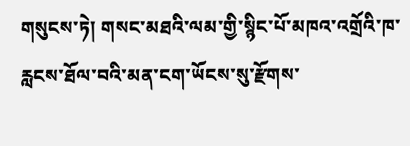གསུངས་ཏེ། གསང་མཐའི་ལམ་གྱི་སྙིང་པོ་མཁའ་འགྲོའི་ཁ་རླངས་ཐོལ་བའི་མན་ངག་ཡོངས་སུ་རྫོགས་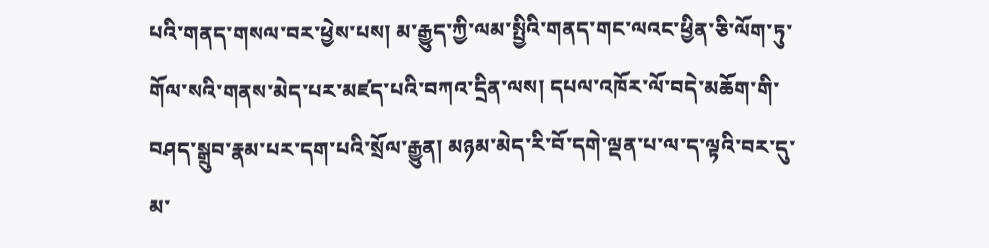པའི་གནད་གསལ་བར་ཕྱེས་པས། མ་རྒྱུད་ཀྱི་ལམ་སྤྱིའི་གནད་གང་ལའང་ཕྱིན་ཅི་ལོག་ཏུ་གོལ་སའི་གནས་མེད་པར་མཛད་པའི་བཀའ་དྲིན་ལས། དཔལ་འཁོར་ལོ་བདེ་མཆོག་གི་བཤད་སྒྲུབ་རྣམ་པར་དག་པའི་སྲོལ་རྒྱུན། མཉམ་མེད་རི་བོ་དགེ་ལྡན་པ་ལ་ད་ལྟའི་བར་དུ་མ་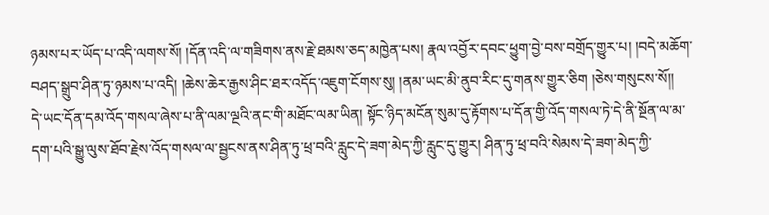ཉམས་པར་ཡོད་པ་འདི་ལགས་སོ། །དོན་འདི་ལ་གཟིགས་ནས་རྗེ་ཐམས་ཅད་མཁྱེན་པས། རྣལ་འབྱོར་དབང་ཕྱུག་བྱེ་བས་བགྲོད་གྱུར་པ། །བདེ་མཆོག་བཤད་སྒྲུབ་ཤིན་ཏུ་ཉམས་པ་འདི། །ཆེས་ཆེར་རྒྱས་ཤིང་ཐར་འདོད་འཇུག་ངོགས་སུ། །ནམ་ཡང་མི་ནུབ་རིང་དུ་གནས་གྱུར་ཅིག །ཅེས་གསུངས་སོ།།
དེ་ཡང་དོན་དམ་འོད་གསལ་ཞེས་པ་ནི་ལམ་ལྔའི་ནང་གི་མཐོང་ལམ་ཡིན། སྟོང་ཉིད་མངོན་སུམ་དུ་རྟོགས་པ་དོན་གྱི་འོད་གསལ་ཏེ་དེ་ནི་སྔོན་ལ་མ་དག་པའི་སྒྱུ་ལུས་ཐོབ་རྗེས་འོད་གསལ་ལ་སྦྱངས་ནས་ཤིན་ཏུ་ཕྲ་བའི་རླུང་དེ་ཟག་མེད་ཀྱི་རླུང་དུ་གྱུར། ཤིན་ཏུ་ཕྲ་བའི་སེམས་དེ་ཟག་མེད་ཀྱི་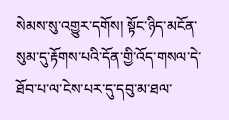སེམས་སུ་འགྱུར་དགོས། སྟོང་ཉིད་མངོན་སུམ་དུ་རྟོགས་པའི་དོན་གྱི་འོད་གསལ་དེ་ཐོབ་པ་ལ་ངེས་པར་དུ་དབུ་མ་ཐལ་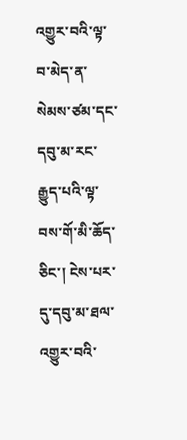འགྱུར་བའི་ལྟ་བ་མེད་ན་སེམས་ཙམ་དང་དབུ་མ་རང་རྒྱུད་པའི་ལྟ་བས་གོ་མི་ཆོད་ཅིང་། ངེས་པར་དུ་དབུ་མ་ཐལ་འགྱུར་བའི་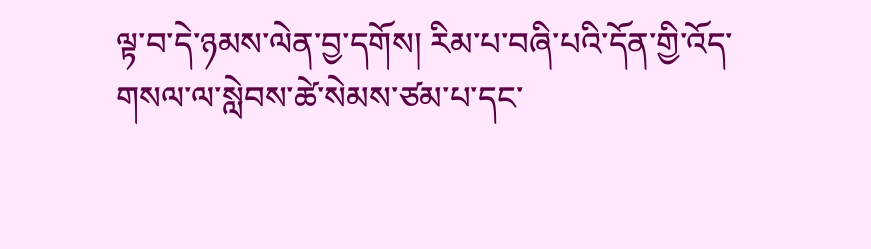ལྟ་བ་དེ་ཉམས་ལེན་བྱ་དགོས། རིམ་པ་བཞི་པའི་དོན་གྱི་འོད་གསལ་ལ་སླེབས་ཚེ་སེམས་ཙམ་པ་དང་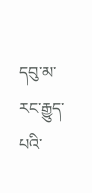དབུ་མ་རང་རྒྱུད་པའི་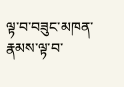ལྟ་བ་བཟུང་མཁན་རྣམས་ལྟ་བ་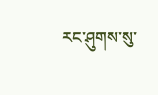རང་ཤུགས་སུ་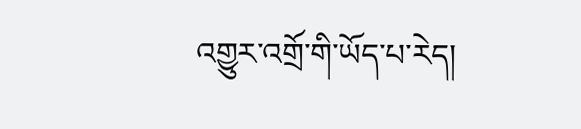འགྱུར་འགྲོ་གི་ཡོད་པ་རེད།